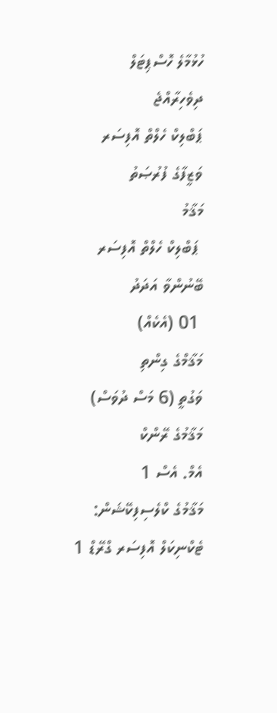ހުޅުމާލެ ހޮސްޕިޓަލް
ދިވެހިރާއްޖެ
ޕަބްލިކް ހެލްތް އޮފިސަރ
ވަޒީފާގެ ފުރުޞަތު
މަޤާމު
 ޕަބްލިކް ހެލްތް އޮފިސަރ
ބޭނުންވާ އަދަދު
 01 (އެކެއް)
މަޤާމްގެ ގިންތި
ވަގުތީ (6 މަސް ދުވަސް)
މަޤާމުގެ ރޭންކް
އެމް. އެސް 1
މަޤާމުގެ ކްލެސިފިކޭޝަން:
ޓެކްނިކަލް އޮފިސަރ ގްރޭޑް 1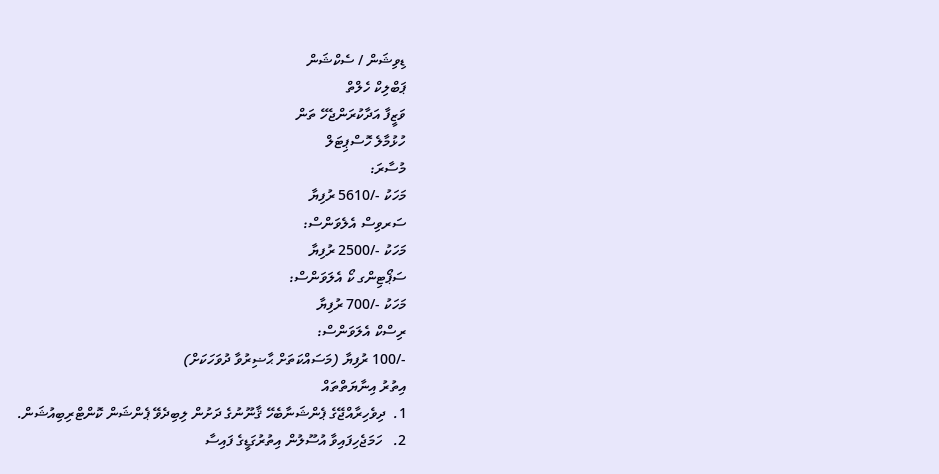ޑިވިޝަން / ސެކްޝަން
ޕަބްލިކް ހެލްތް
ވަޒީފާ އަދާކުރަންޖެހޭ ތަން
ހުޅުމާލެ ހޮސްޕިޓަލް
މުސާރަ:
މަހަކު -/5610 ރުފިޔާ
ސަރވިސް އެލެވަންސް:
މަހަކު -/2500 ރުފިޔާ
ސަޕޯޓިންގ ކޯ އެލަވަންސް:
މަހަކު -/700 ރުފިޔާ
ރިސްކް އެލަވަންސް:
-/100 ރުފިޔާ (މަސައްކަތަށް ޙާޟިރުވާ ދުވަހަކަށް)
އިތުރު އިނާޔަތްތައް
1.  ދިވެހިރާއްޖޭގެ ޕެންޝަނާބެހޭ ޤާނޫނުގެ ދަށުން ލިބިދެވޭ ޕެންޝަން ކޮންޓްރިބިއުޝަން.
2.   ހަމަޖެހިފައިވާ އުސޫލުން އިތުރުގަޑީގެ ފައިސާ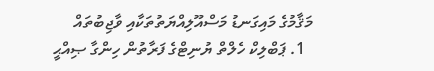މަޤާމުގެ މައިގަނޑު މަސްއޫލިއްޔަތުތަކާއި ވާޖިބުތައް
  1. ޕަބްލިކް ހެލްތް ޔުނިޓްގެ ފަރާތުން ހިންގާ ޞިއްޙީ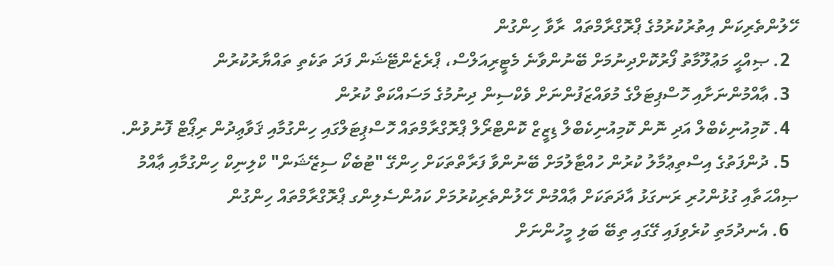ހޭލުންތެރިކަން އިތުރުކުރުމުގެ ޕްރޮގްރާމްތައް  ރާވާ ހިންގުން
  2. ޞިއްޙީ މަޢުލޫމާތު ފޯރުކޮށްދިނުމަށް ބޭނުންވާނެ މެޓީރިއަލްސް، ޕްރެޒެންޓޭޝަން ފަދަ ތަކެތި ތައްޔާރުކުރުން
  3. ޢާއްމުންނަށާއި ހޮސްޕިޓަލްގެ މުވައްޒަފުންނަށް ވެކްސިން ދިނުމުގެ މަސައްކަތް ކުރުން
  4. ކޮމިއުނިކެބްލް އަދި ނޮން ކޮމިއުނިކެބްލް ޑިޒީޒް ކޮންޓްރޯލް ޕްރޮގްރާމްތައް ހޮސްޕިޓަލްގައި ހިންގުމާއި ޤަވާޢިދުން ރިޕޯޓް ފޮނުވުން.
  5. ދުންފަތުގެ އިސްތިޢުމާލު ކުރުން ހުއްޓާލުމަށް ބޭނުންވާ ފަރާތްތަކަށް ހިންގޭ "ޓުބެކޯ ސިޒޭޝަން" ކްލިނިކް ހިންގުމާއި ޢާއްމު ޞިއްޙަތާއި ގުޅުންހުރި ރަނގަޅު އާދަތަކަށް ޢާއްމުން ހޭލުންތެރިކުރުމަށް ކައުންސެލިންގ ޕްރޮގްރާމްތައް ހިންގުން
  6. އެނދުމަތި ކުރެވިފައި ގޭގައި ތިބޭ ބަލި މީހުންނަށް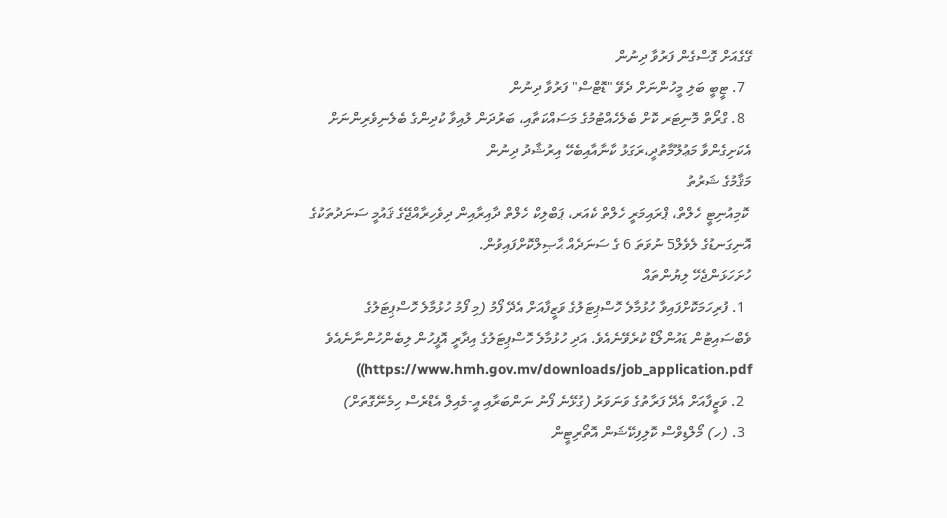ގޭގެއަށް ގޮސްގެން ފަރުވާ ދިނުން
  7. ޓީބީ ބަލި މީހުންނަށް ދެވޭ "ޑޮޓްސް" ފަރުވާ ދިނުން
  8. ގްރޯތް މޮނިޓަރ ކޮށް ބެލެހެއްޓުމުގެ މަސައްކަތާއި، ބަރުދަން ލުއިވާ ކުދިންގެ ބެލެނިވެރިންނަށް އެކަށިގެންވާ މަޢުލޫމާތުދީ،ރަގަޅު ކާނާއާއިބެހޭ އިރުޝާދު ދިނުން
މަޤާމުގެ ޝަރުތު
 ކޮމިއުނިޓީ ހެލްތް، ޕްރައިމަރީ ހެލްތް ކެއަރ، ޕަބްލިކް ހެލްތް ދާއިރާއިން ދިވެހިރާއްޖޭގެ ޤައުމީ ސަނަދުތަކުގެ އޮނިގަނޑުގެ ލެވެލް5 ނުވަތަ 6 ގެ ސަނަދެއް ޙާޞިލްކޮށްފައިވުން.
ހުށަހަޅަންޖެހޭ ލިޔުންތައް
  1. ފުރިހަމަކޮށްފައިވާ ހުޅުމާލެ ހޮސްޕިޓަލުގެ ވަޒީފާއަށް އެދޭ ފޯމު (މި ފޯމު ހުޅުމާލެ ހޮސްޕިޓަލުގެ ވެބްސައިޓުން ޑައުންލޯޑް ކުރެވޭނެއެވެ. އަދި ހުޅުމާލެ ހޮސްޕިޓަލުގެ އިދާރީ އޮފީހުން ލިބެންހުންނާނެއެވެ https://www.hmh.gov.mv/downloads/job_application.pdf))
  2. ވަޒީފާއަށް އެދޭ ފަރާތުގެ ވަނަވަރު (ގުޅޭނެ ފޯނު ނަންބަރާއި އީ-މެއިލް އެޑްރެސް ހިމެނޭގޮތަށް)
  3. (ހ) މޯލްޑިވްސް ކޮލިފިކޭޝަން އޮތޯރިޓީން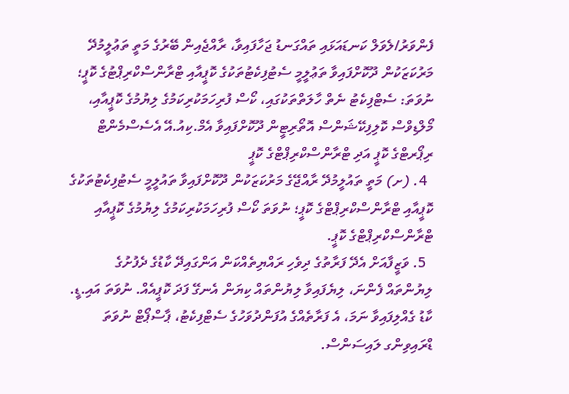ފެންވަރު/ލެވަލް ކަނޑައަޅައި ތައްގަނޑު ޖަހާފައިވާ، ރާއްޖެއިން ބޭރުގެ މަތީ ތަޢުލީމުދޭ މަރުކަޒަކުން ދޫކޮށްފައިވާ ތަޢުލީމީ ސެޓުފިކެޓުތަކުގެ ކޮޕީއާއި ޓްރާންސްކްރިޕްޓުގެ ކޮޕީ؛ ނުވަތަ: ސެޓްފިކެޓު ނެތް ހާލަތްތަކުގައި، ކޯސް ފުރިހަމަކުރިކަމުގެ ލިޔުމުގެ ކޮޕީއާއި، މޯލްޑިވްސް ކޮލިފިކޭޝަންސް އޮތޯރިޓީން ދޫކޮށްފައިވާ އެމް.ކިއު.އޭ އެސެސްމެންޓް ރިޕޯރޓްގެ ކޮޕީ އަދި ޓްރާންސްކްރިޕްޓްގެ ކޮޕީ
  4. (ށ) މަތީ ތައުލީމުދޭ ރާއްޖޭގެ މަރުކަޒަކުން ދޫކޮށްފައިވާ ތައުލީމީ ސެޓުފިކެޓުތަކުގެ ކޮޕީއާއި ޓްރާންސްކްރިޕްޓްގެ ކޮޕީ؛ ނުވަތަ ކޯސް ފުރިހަމަކުރިކަމުގެ ލިޔުމުގެ ކޮޕީއާއި ޓްރާންސްކްރިޕްޓްގެ ކޮޕީ.
  5. ވަޒީފާއަށް އެދޭ ފަރާތުގެ ދިވެހި ރައްޔިތެއްކަން އަންގައިދޭ ކާޑުގެ ދެފުށުގެ ލިޔުންތައް ފެންނަ، ލިޔެފައިވާ ލިޔުންތައް ކިޔަން އެނގޭ ފަދަ ކޮޕީއެއް. ނުވަތަ އައި.ޑީ. ކާޑު ގެއްލިފައިވާ ނަމަ، އެ ފަރާތެއްގެ އުފަންދުވަހުގެ ސެޓްފިކެޓު، ޕާސްޕޯޓް ނުވަތަ ޑްރައިވިންގ ލައިސަންސް.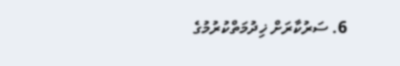6. ސަރުކާރަށް ޚިދުމަތްކުރުމުގެ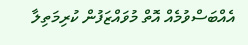އެއްބަސްވުމެއް އޮތް މުވައްޒަފުން ކުރިމަތިލާ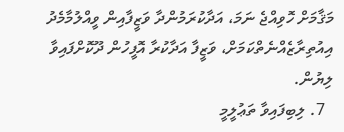މަޤާމަށް ހޮވިއްޖެ ނަމަ، އަދާކުރަމުންދާ ވަޒީފާއިން ވީއްލުމާމެދު އިއުތިރާޒެއްނެތްކަމަށް، ވަޒީފާ އަދާކުރާ އޮފީހުން ދޫކޮށްފައިވާ ލިޔުން.
  7. ލިބިފައިވާ ތަޢުލީމީ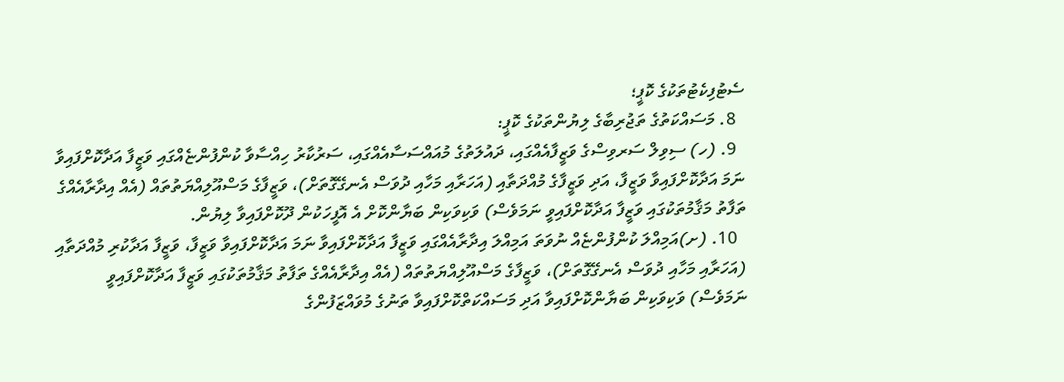ސެޓުފިކެޓުތަކުގެ ކޮޕީ؛
  8. މަސައްކަތުގެ ތަޖުރިބާގެ ލިޔުންތަކުގެ ކޮޕީ:
  9. (ހ) ސިވިލް ސަރވިސްގެ ވަޒީފާއެއްގައި، ދައުލަތުގެ މުއައްސަސާއެއްގައި، ސަރުކާރު ހިއްސާވާ ކުންފުންޏެއްގައި ވަޒީފާ އަދާކޮށްފައިވާ ނަމަ އަދާކޮށްފައިވާ ވަޒީފާ، އަދި ވަޒީފާގެ މުއްދަތާއި (އަހަރާއި މަހާއި ދުވަސް އެނގޭގޮތަށް)، ވަޒީފާގެ މަސްއޫލިއްޔަތުތައް (އެއް އިދާރާއެއްގެ ތަފާތު މަޤާމުތަކުގައި ވަޒީފާ އަދާކޮށްފައިވީ ނަމަވެސް) ވަކިވަކިން ބަޔާންކޮށް އެ އޮފީހަކުން ދޫކޮށްފައިވާ ލިޔުން.
  10. (ށ)އަމިއްލަ ކުންފުންޏެއް ނުވަތަ އަމިއްލަ އިދާރާއެއްގައި ވަޒީފާ އަދާކޮށްފައިވާ ނަމަ އަދާކޮށްފައިވާ ވަޒީފާ، ވަޒީފާ އަދާކުރި މުއްދަތާއި (އަހަރާއި މަހާއި ދުވަސް އެނގޭގޮތަށް)، ވަޒީފާގެ މަސްއޫލިއްޔަތުތައް (އެއް އިދާރާއެއްގެ ތަފާތު މަޤާމުތަކުގައި ވަޒީފާ އަދާކޮށްފައިވީ ނަމަވެސް) ވަކިވަކިން ބަޔާންކޮށްފައިވާ އަދި މަސައްކަތްކޮށްފައިވާ ތަނުގެ މުވައްޒަފުންގެ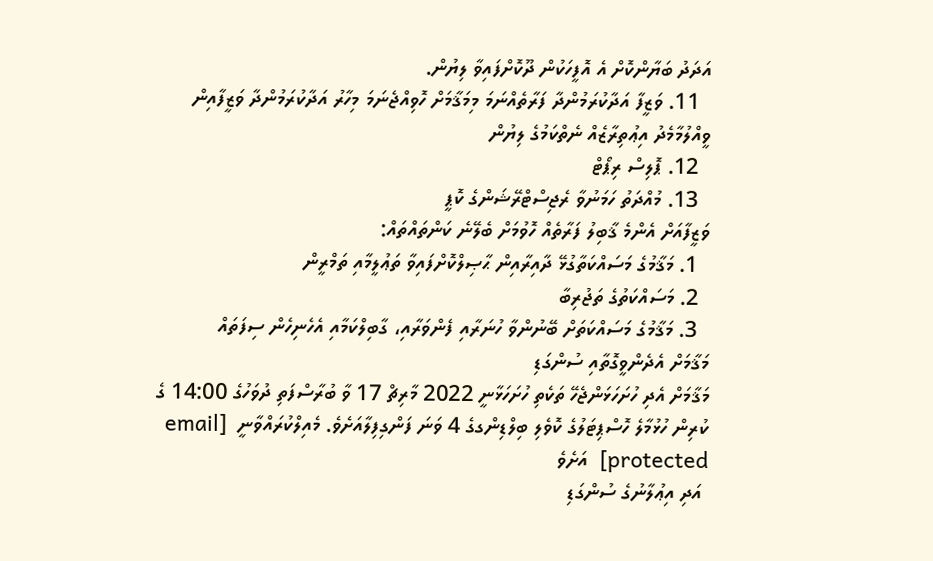އަދަދު ބަޔާންކޮށް އެ އޮފީހަކުން ދޫކޮށްފައިވާ ލިޔުން.
  11. ވަޒީފާ އަދާކުރަމުންދާ ފަރާތެއްނަމަ މިމަޤާމަށް ހޮވިއްޖެނަމަ މިހާރު އަދާކުރަމުންދާ ވަޒީފާއިން ވީއްލުމާމެދު އިޢުތިރާޒެއް ނެތްކަމުގެ ލިޔުން
  12. ޕޮލިސް ރިޕޯޓް
  13. މުއްދަތު ހަމަނުވާ ރެޖިސްޓްރޭޝަންގެ ކޮޕީ
ވަޒީފާއަށް އެންމެ ޤާބިލު ފަރާތެއް ހޮވުމަށް ބެލޭނެ ކަންތައްތައް:
  1. މަޤާމުގެ މަސައްކަތާގުޅޭ ދާއިރާއިން ޙާޞިލްކޮށްފައިވާ ތަޢުލީމާއި ތަމްރީން
  2. މަސައްކަތުގެ ތަޖުރިބާ
  3. މަޤާމުގެ މަސައްކަތަށް ބޭނުންވާ ހުނަރާއި ފެންވަރާއި، ގާބިލްކަމާއި އެހެނިހެން ސިފަތައް
މަޤާމަށް އެދެންވީގޮތާއި ސުންގަޑި
މަޤާމަށް އެދި ހުށަހަޅަންޖެހޭ ތަކެތި ހުށަހަޅާނީ 2022 މާރިޗް 17 ވާ ބުރާސްފަތި ދުވަހުގެ 14:00 ގެ ކުރިން ހުޅުމާލެ ހޮސްޕިޓަލުގެ ކޮވެލި ބިލްޑިންގގެ 4 ވަނަ ފަންގިފިލާއަށެވެ. މެއިލްކުރައްވާނީ  [email protected]  އަށެވެ
 އަދި އިޢުލާނުގެ ސުންގަޑި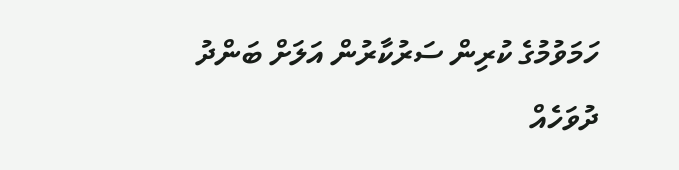ހަމަވުމުގެ ކުރިން ސަރުކާރުން އަލަށް ބަންދު ދުވަހެއް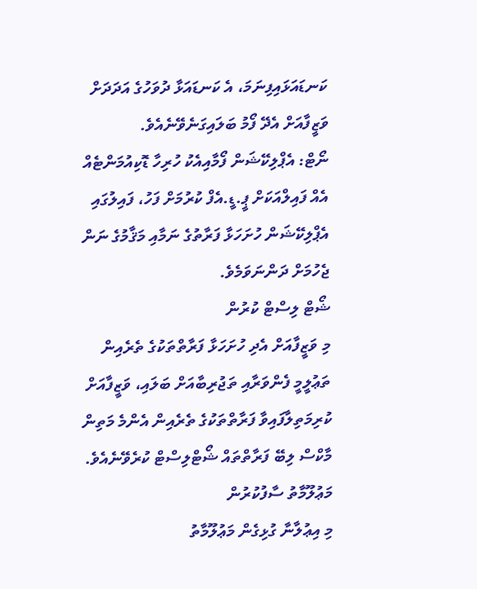ކަނޑައަޅައިފިނަމަ، އެ ކަނޑައަޅާ ދުވަހުގެ އަދަދަށް ވަޒީފާއަށް އެދޭ ފޯމު ބަލައިގަނެވޭނެއެވެ.
ނޯޓް: އެޕްލިކޭޝަން ފޯމާއިއެކު ހުރިހާ ޑޮކިއުމަންޓެއް އެއް ފައިލްއަކަށް ޕީ.ޑީ.އެފް ކުރުމަށް ފަހު، ފައިލުގައި އެޕްލިކޭޝަން ހުށަހަޅާ ފަރާތުގެ ނަމާއި މަޤާމުގެ ނަން ޖެހުމަށް ދަންނަވަމެވެ.
ޝޯޓް ލިސްޓް ކުރުން
މި ވަޒީފާއަށް އެދި ހުށަހަޅާ ފަރާތްތަކުގެ ތެރެއިން ތަޢުލީމީ ފެންވަރާއި ތަޖުރިބާއަށް ބަލައި، ވަޒީފާއަށް ކުރިމަތިލާފައިވާ ފަރާތްތަކުގެ ތެރެއިން އެންމެ މަތިން މާކްސް ލިބޭ ފަރާތްތައް ޝޯޓްލިސްޓް ކުރެވޭނެއެވެ.
މަޢުލޫމާތު ސާފުކުރުން
މި އިޢުލާނާ ގުޅިގެން މަޢުލޫމާތު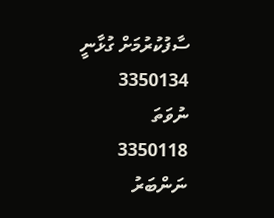ސާފުކުރުމަށް ގުޅާނީ 3350134 ނުވަތަ 3350118 ނަންބަރު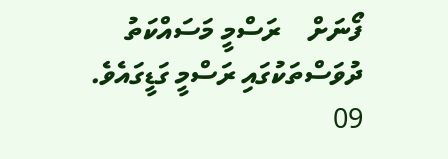ފޯނަށް    ރަސްމީ މަސައްކަތު ދުވަސްތަކުގައި ރަސްމީ ގަޑީގައެވެ.
09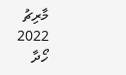މާރިޗު 2022
ހޯދާ